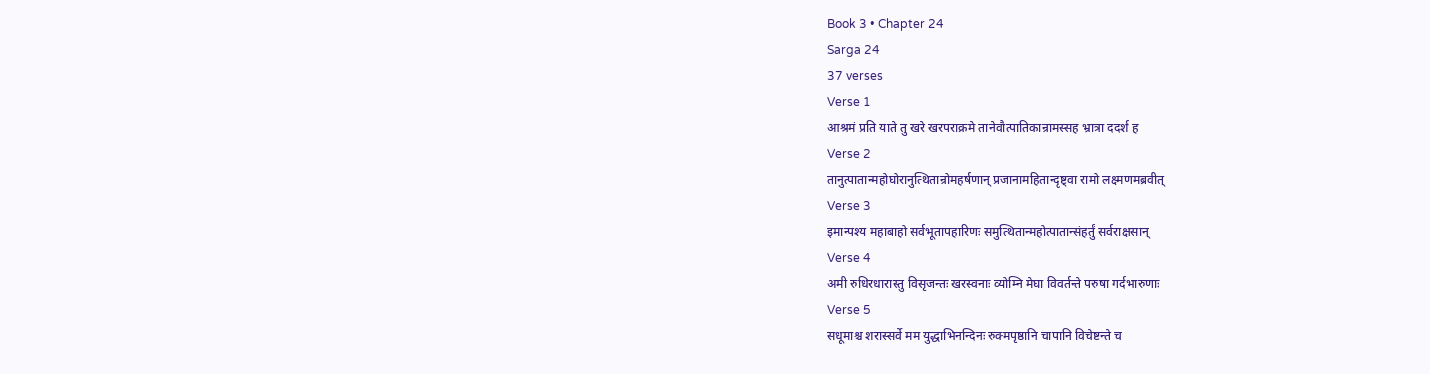Book 3 • Chapter 24
Sarga 24
37 verses
Verse 1
आश्रमं प्रति याते तु खरे खरपराक्रमे तानेवौत्पातिकान्रामस्सह भ्रात्रा ददर्श ह
Verse 2
तानुत्पातान्महोघोरानुत्थितान्रोमहर्षणान् प्रजानामहितान्दृष्ट्वा रामो लक्ष्मणमब्रवीत्
Verse 3
इमान्पश्य महाबाहो सर्वभूतापहारिणः समुत्थितान्महोत्पातान्संहर्तुं सर्वराक्षसान्
Verse 4
अमी रुधिरधारास्तु विसृजन्तः खरस्वनाः व्योम्नि मेघा विवर्तन्ते परुषा गर्दभारुणाः
Verse 5
सधूमाश्च शरास्सर्वे मम युद्धाभिनन्दिनः रुक्मपृष्ठानि चापानि विचेष्टन्ते च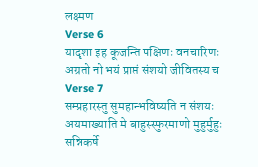लक्ष्मण
Verse 6
यादृशा इह कूजन्ति पक्षिणः वनचारिणः अग्रतो नो भयं प्राप्तं संशयो जीवितस्य च
Verse 7
सम्प्रहारस्तु सुमहान्भविष्यति न संशयः अयमाख्याति मे बाहुस्स्फुरमाणो मुहुर्मुहुः सन्निकर्षे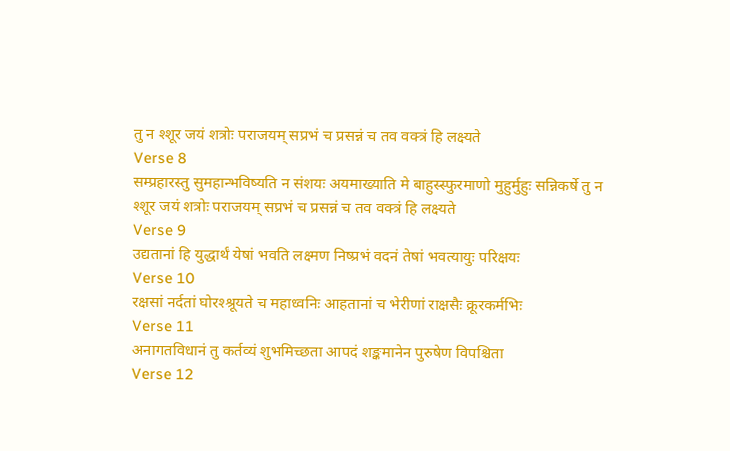तु न श्शूर जयं शत्रोः पराजयम् सप्रभं च प्रसन्नं च तव वक्त्रं हि लक्ष्यते
Verse 8
सम्प्रहारस्तु सुमहान्भविष्यति न संशयः अयमाख्याति मे बाहुस्स्फुरमाणो मुहुर्मुहुः सन्निकर्षे तु न श्शूर जयं शत्रोः पराजयम् सप्रभं च प्रसन्नं च तव वक्त्रं हि लक्ष्यते
Verse 9
उद्यतानां हि युद्धार्थं येषां भवति लक्ष्मण निष्प्रभं वदनं तेषां भवत्यायुः परिक्षयः
Verse 10
रक्षसां नर्दतां घोरश्श्रूयते च महाध्वनिः आहतानां च भेरीणां राक्षसैः क्रूरकर्मभिः
Verse 11
अनागतविधानं तु कर्तव्यं शुभमिच्छता आपदं शङ्कमानेन पुरुषेण विपश्चिता
Verse 12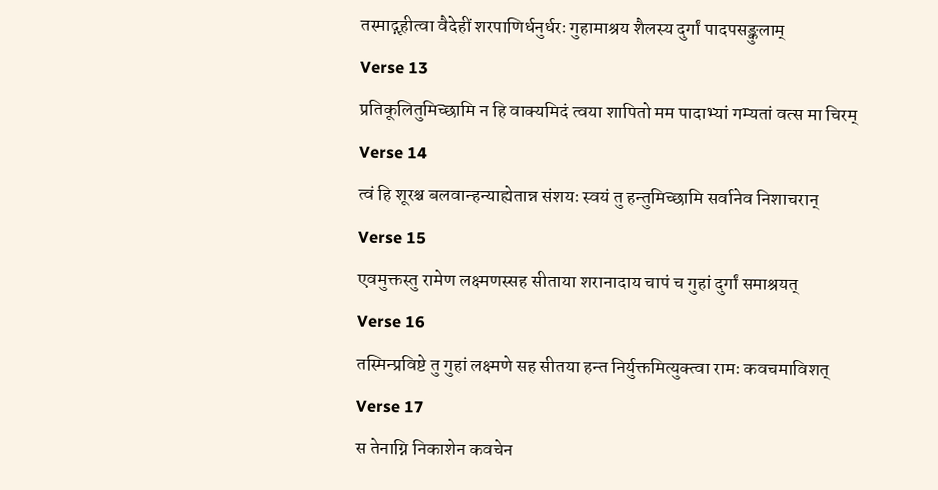तस्माद्गृहीत्वा वैदेहीं शरपाणिर्धनुर्धरः गुहामाश्रय शैलस्य दुर्गां पादपसङ्कुलाम्
Verse 13
प्रतिकूलितुमिच्छामि न हि वाक्यमिदं त्वया शापितो मम पादाभ्यां गम्यतां वत्स मा चिरम्
Verse 14
त्वं हि शूरश्च बलवान्हन्याह्येतान्न संशयः स्वयं तु हन्तुमिच्छामि सर्वानेव निशाचरान्
Verse 15
एवमुक्तस्तु रामेण लक्ष्मणस्सह सीताया शरानादाय चापं च गुहां दुर्गां समाश्रयत्
Verse 16
तस्मिन्प्रविष्टे तु गुहां लक्ष्मणे सह सीतया हन्त निर्युक्तमित्युक्त्वा रामः कवचमाविशत्
Verse 17
स तेनाग्नि निकाशेन कवचेन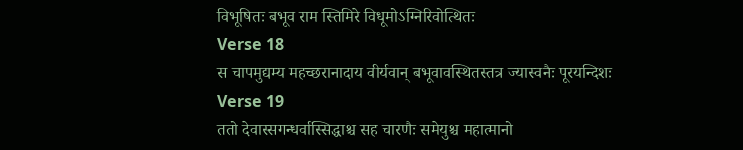विभूषितः बभूव राम स्तिमिरे विधूमोऽग्निरिवोत्थितः
Verse 18
स चापमुद्यम्य महच्छरानादाय वीर्यवान् बभूवावस्थितस्तत्र ज्यास्वनैः पूरयन्दिशः
Verse 19
ततो देवास्सगन्धर्वास्सिद्धाश्च सह चारणैः समेयुश्च महात्मानो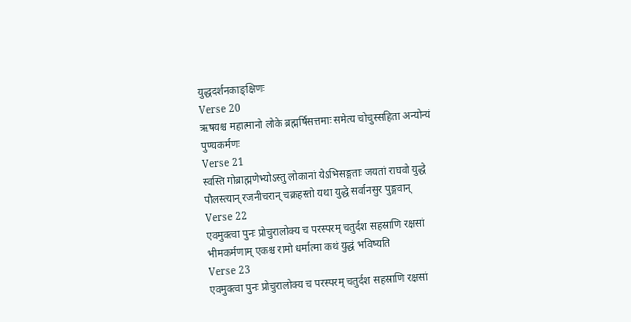युद्धदर्शनकाङ्क्षिणः
Verse 20
ऋषयश्च महात्मानो लोके ब्रह्मर्षिसत्तमाः समेत्य चोचुस्सहिता अन्योन्यं पुण्यकर्मणः
Verse 21
स्वस्ति गोब्राह्मणेभ्योऽस्तु लोकानां येऽभिसङ्गताः जयतां राघवो युद्धे पौलस्त्यान् रजनीचरान् चक्रहस्तो यथा युद्धे सर्वानसुर पुङ्गवान्
Verse 22
एवमुक्त्वा पुनः प्रोचुरालोक्य च परस्परम् चतुर्दश सहस्राणि रक्षसां भीमकर्मणाम् एकश्च रामो धर्मात्मा कथं युद्धं भविष्यति
Verse 23
एवमुक्त्वा पुनः प्रोचुरालोक्य च परस्परम् चतुर्दश सहस्राणि रक्षसां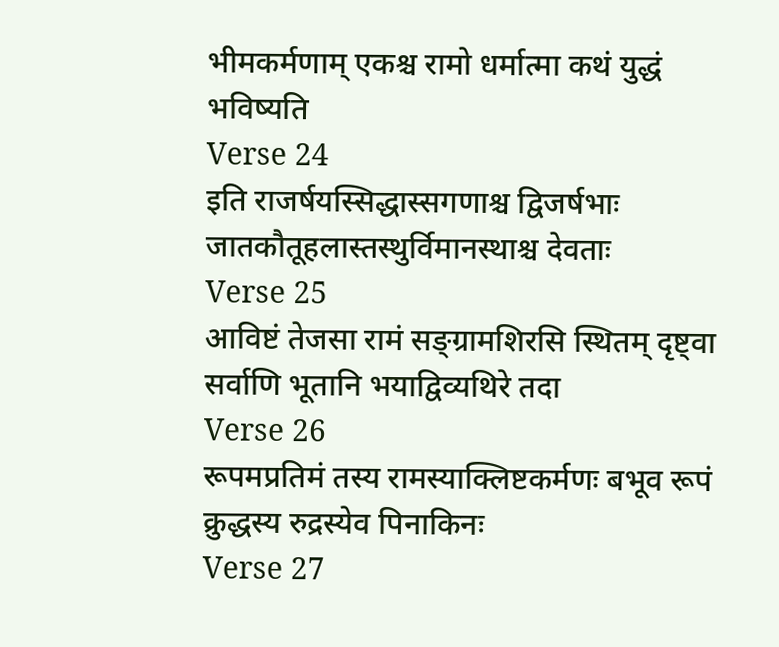भीमकर्मणाम् एकश्च रामो धर्मात्मा कथं युद्धं भविष्यति
Verse 24
इति राजर्षयस्सिद्धास्सगणाश्च द्विजर्षभाः जातकौतूहलास्तस्थुर्विमानस्थाश्च देवताः
Verse 25
आविष्टं तेजसा रामं सङ्ग्रामशिरसि स्थितम् दृष्ट्वा सर्वाणि भूतानि भयाद्विव्यथिरे तदा
Verse 26
रूपमप्रतिमं तस्य रामस्याक्लिष्टकर्मणः बभूव रूपं क्रुद्धस्य रुद्रस्येव पिनाकिनः
Verse 27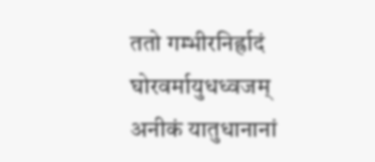ततो गम्भीरनिर्ह्रादं घोरवर्मायुधध्वजम् अनीकं यातुधानानां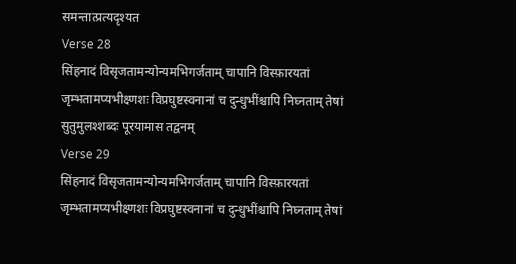समन्तात्प्रत्यदृश्यत
Verse 28
सिंहनादं विसृजतामन्योन्यमभिगर्जताम् चापानि विस्फ़ारयतां जृम्भतामप्यभीक्ष्णशः विप्रघुष्टस्वनानां च दुन्धुभींश्चापि निघ्नताम् तेषां सुतुमुलश्शब्दः पूरयामास तद्वनम्
Verse 29
सिंहनादं विसृजतामन्योन्यमभिगर्जताम् चापानि विस्फ़ारयतां जृम्भतामप्यभीक्ष्णशः विप्रघुष्टस्वनानां च दुन्धुभींश्चापि निघ्नताम् तेषां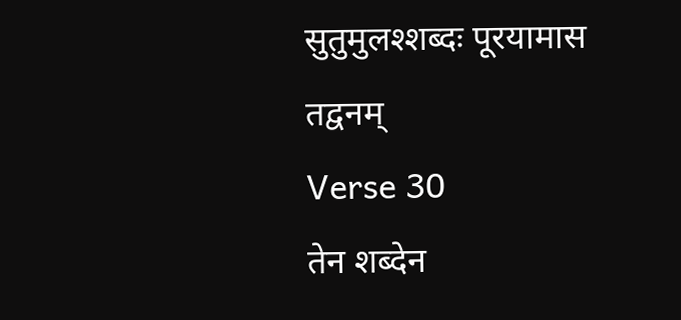सुतुमुलश्शब्दः पूरयामास तद्वनम्
Verse 30
तेन शब्देन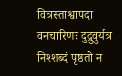वित्रस्ताश्वापदा वनचारिणः दुद्रुवुर्यत्र निश्शब्दं पृष्ठतो न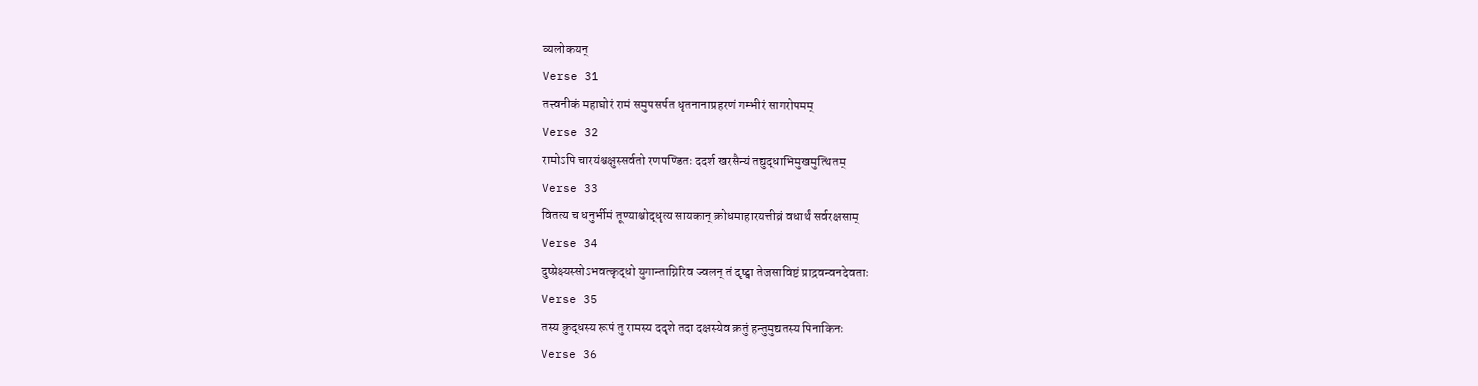व्यलोकयन्
Verse 31
तत्त्वनीकं महाघोरं रामं समुपसर्पत धृतनानाप्रहरणं गम्भीरं सागरोपमम्
Verse 32
रामोऽपि चारयंश्चक्षुस्सर्वतो रणपण्डितः ददर्श खरसैन्यं तद्युद्धाभिमुखमुत्थितम्
Verse 33
वितत्य च धनुर्भीमं तूण्याश्चोद्धृत्य सायकान् क्रोधमाहारयत्तीव्रं वधार्थं सर्वरक्षसाम्
Verse 34
दुष्प्रेक्ष्यस्सोऽभवत्कृद्धो युगान्ताग्निरिव ज्वलन् तं दृष्ट्वा तेजसाविष्टं प्राद्रवन्वनदेवताः
Verse 35
तस्य क्रुद्धस्य रूपं तु रामस्य ददृशे तदा दक्षस्येव क्रतुं हन्तुमुद्यतस्य पिनाकिनः
Verse 36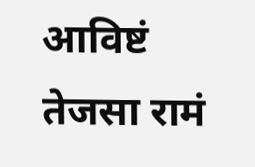आविष्टं तेजसा रामं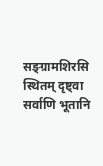सङ्ग्रामशिरसि स्थितम् दृष्ट्वा सर्वाणि भूतानि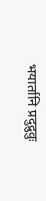भयार्तानि प्रदुद्रुवुः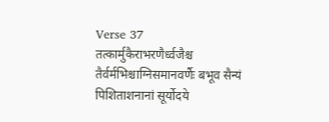Verse 37
तत्कार्मुकैराभरणैर्ध्वजैश्च तैर्वर्मभिश्चाग्निसमानवर्णैः बभूव सैन्यं पिशिताशनानां सूर्योदये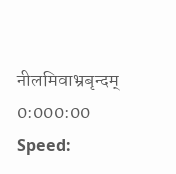नीलमिवाभ्रबृन्दम्
0:000:00
Speed: